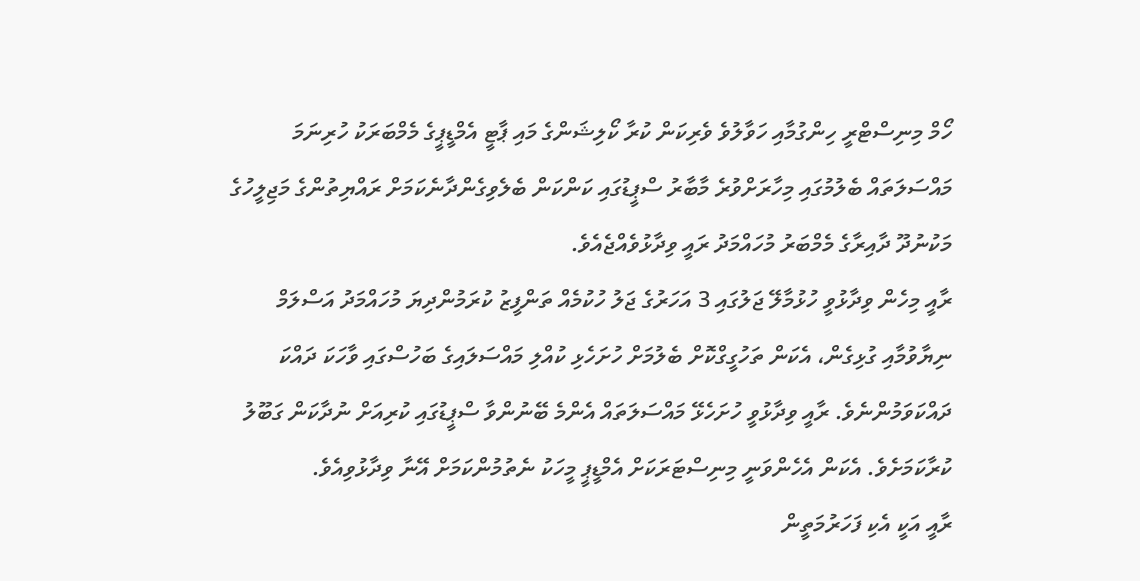ހޯމް މިނިސްޓްރީ ހިންގުމާއި ހަވާލުވެ ވެރިކަން ކުރާ ކޯލިޝަންގެ މައި ޕާޓީ އެމްޑީޕީގެ މެމްބަރަކު ހުރިނަމަ މައްސަލަތައް ބެލުމުގައި މިހާރަށްވުރެ މާބާރު ސްޕީޑުގައި ކަންކަން ބެލެވިގެންދާނެކަމަށް ރައްޔިތުންގެ މަޖިލީހުގެ މަކުނުދޫ ދާއިރާގެ މެމްބަރު މުހައްމަދު ރައީ ވިދާޅުވެއްޖެއެވެ.
ރާއީ މިހެން ވިދާޅުވީ ހުޅުމާލޭ ޖަލުގައި 3 އަހަރުގެ ޖަލު ހުކުމެއް ތަންފީޒު ކުރަމުންދިޔަ މުހައްމަދު އަސްލަމް ނިޔާވުމާއި ގުޅިގެން، އެކަން ތަހުގީގްކޮށް ބެލުމަށް ހުށަހެޅި ކުއްލި މައްސަލައިގެ ބަހުސްގައި ވާހަކަ ދައްކަ ދައްކަވަމުންނެވެ. ރާއީ ވިދާޅުވީ ހުށަހެޅޭ މައްސަލަތައް އެންމެ ބޭނުންވާ ސްޕީޑުގައި ކުރިއަށް ނުދާކަން ގަބޫލު ކުރާކަމަށެވެ. އެކަން އެހެންވަނީ މިނިސްޓަރަކަށް އެމްޑީޕީ މީހަކު ނެތުމުންކަމަށް އޭނާ ވިދާޅުވިއެވެ.
ރާއީ އަކީ އެކި ފަހަރުމަތީން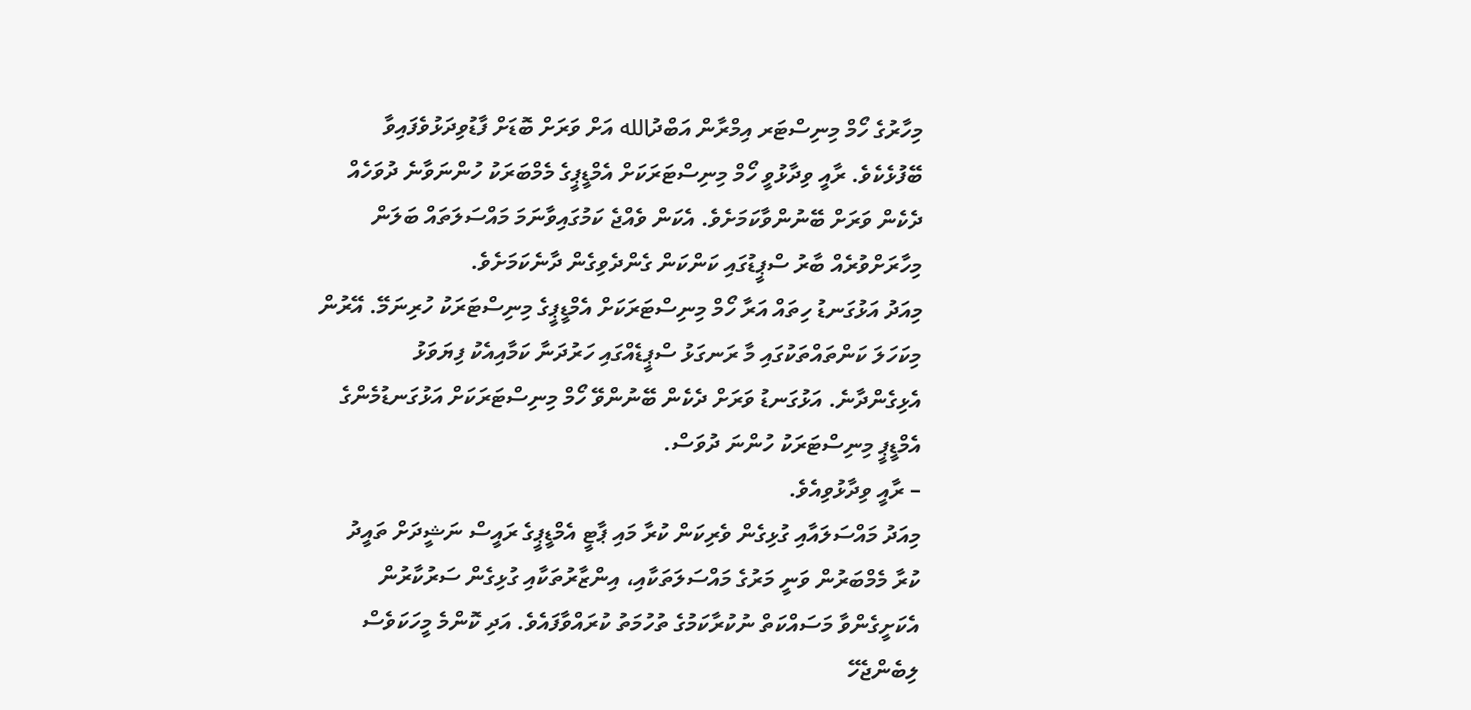މިހާރުގެ ހޯމް މިނިސްޓަރ އިމްރާން އަބްދުالله އަށް ވަރަށް ބޮޑަށް ފާޑުވިދަޅުވެފައިވާ ބޭފުޅެކެވެ. ރާއީ ވިދާޅުވީ ހޯމް މިނިސްޓަރަކަށް އެމްޑީޕީގެ މެމްބަރަކު ހުންނަވާނެ ދުވަހެއް ދެކެން ވަރަށް ބޭނުންވާކަމަށެވެ. އެކަން ވެއްޖެ ކަމުގައިވާނަމަ މައްސަލަތައް ބަލަން މިހާރަށްވުރެއް ބާރު ސްޕީޑުގައި ކަންކަން ގެންދެވިގެން ދާނެކަމަށެވެ.
މިއަދު އަޅުގަނޑު ހިތައް އަރާ ހޯމް މިނިސްޓަރަކަށް އެމްޑީޕީގެ މިނިސްޓަރަކު ހުރިނަމޭ. އޭރުން މިކަހަލަ ކަންތައްތަކުގައި މާ ރަނގަޅު ސްޕީޑެއްގައި ހަރުދަނާ ކަމާއިއެކު ފިޔަވަޅު އެޅިގެންދާނެ. އަޅުގަނޑު ވަރަށް ދެކެން ބޭނުންވޭ ހޯމް މިނިސްޓަރަކަށް އަޅުގަނޑުމެންގެ އެމްޑީޕީ މިނިސްޓަރަކު ހުންނަ ދުވަސް.
– ރާއީ ވިދާޅުވިއެވެ.
މިއަދު މައްސަލައާއި ގުޅިގެން ވެރިކަން ކުރާ މައި ޕާޓީ އެމްޑީޕީގެ ރައީސް ނަޝީދަށް ތައީދު ކުރާ މެމްބަރުން ވަނީ މަރުގެ މައްސަލަތަކާއި، އިންޒާރުތަކާއި ގުޅިގެން ސަރުކާރުން އެކަށީގެންވާ މަސައްކަތް ނުކުރާކަމުގެ ތުހުމަތު ކުރައްވާފައެވެ. އަދި ކޮންމެ މީހަކަވެސް ލިބެންޖެހޭ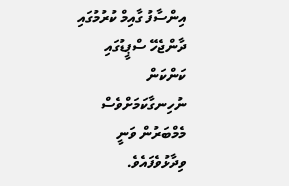އިންސާފު ގާއިމް ކުރުމުގައި ދާންޖެހޭ ސްޕީޑުގައި ކަންކަން ނުހިނގާކަމަށްވެސް މެމްބަރުން ވަނީ ވިދާޅުވެފައެވެ.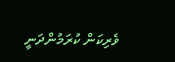ވެރިކަން ކުރަމުންދަނީ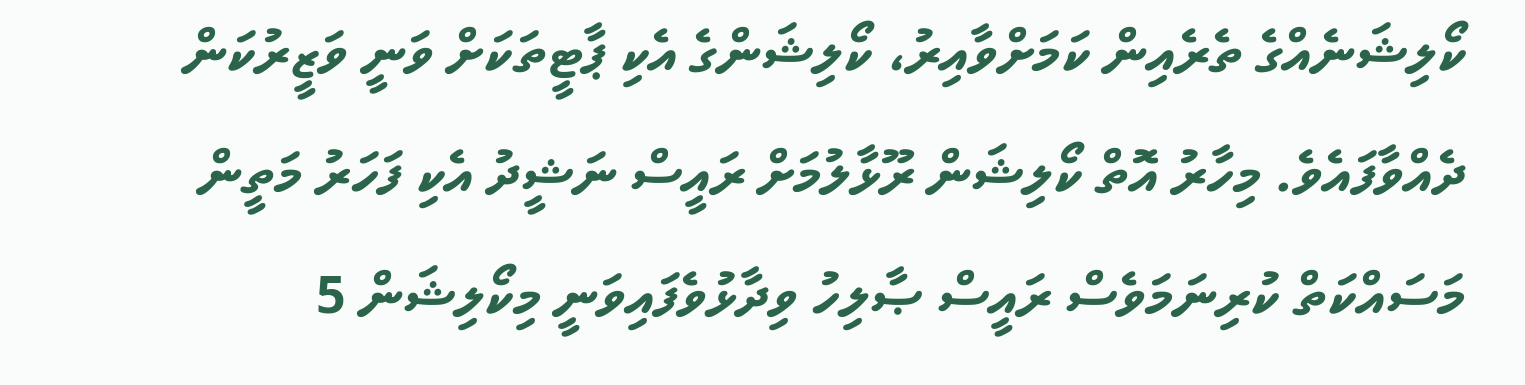ކޯލިޝަނެއްގެ ތެރެއިން ކަމަށްވާއިރު، ކޯލިޝަންގެ އެކި ޕާޓީތަކަށް ވަނީ ވަޒީރުކަން ދެއްވާފައެވެ. މިހާރު އޮތް ކޯލިޝަން ރޫޅާލުމަށް ރައީސް ނަޝީދު އެކި ފަހަރު މަތީން މަސައްކަތް ކުރިނަމަވެސް ރައީސް ޞާލިހު ވިދާޅުވެފައިވަނީ މިކޯލިޝަން 5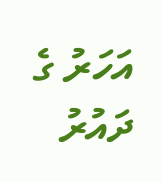އަހަރު ގެ ދައުރު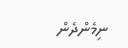ނިމެންދެން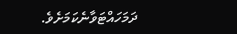ދަމަހައްޓަވާނެކަމަށެވެ.